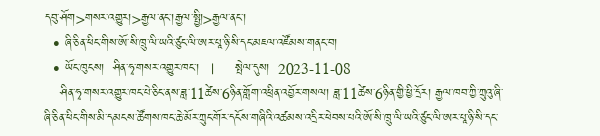དབུ་ཤོག>གསར་འགྱུར།>རྒྱལ་ནང་།རྒྱལ་སྤྱི།>རྒྱལ་ནང་།
  • ཞི་ཅིན་ཕིང་གིས་ཨོ་སི་ཁྲུ་ལི་ཡའི་ཙུང་ལི་ཨར་པཱ་ཉི་སི་དང་མཇལ་འཛོམས་གནང་བ།
  • ཡོང་ཁུངས།  ཤིན་ཧྭ་གསར་འགྱུར་ཁང་།   |     སྤེལ་དུས།  2023-11-08
    ཤིན་ཧྭ་གསར་འགྱུར་ཁང་པེ་ཅིང་ནས་ཟླ་11ཚེས་6ཉིན་གློག་འཕྲིན་འབྱོར་གསལ། ཟླ་11ཚེས་6ཉིན་གྱི་ཕྱི་དྲོར། རྒྱལ་ཁབ་ཀྱི་ཀྲུའུ་ཞི་ཞི་ཅིན་ཕིང་གིས་མི་དམངས་ཚོགས་ཁང་ཆེ་མོར་ཀྲུང་གོར་དངོས་གཞིའི་འཚམས་འདྲིར་ཕེབས་པའི་ཨོ་སི་ཁྲུ་ལི་ཡའི་ཙུང་ལི་ཨར་པཱ་ཉི་སི་དང་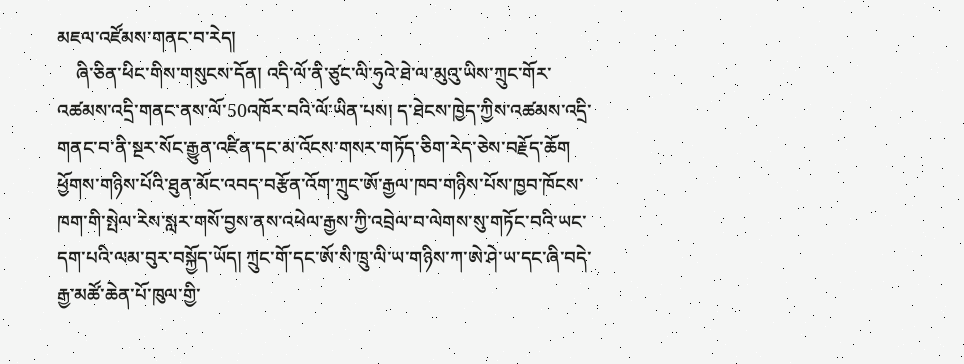མཇལ་འཛོམས་གནང་བ་རེད།
    ཞི་ཅིན་ཕིང་གིས་གསུངས་དོན། འདི་ལོ་ནི་ཙུང་ལི་ཧུའེ་ཐེ་ལ་མུའུ་ཡིས་ཀྲུང་གོར་འཚམས་འདྲི་གནང་ནས་ལོ་50འཁོར་བའི་ལོ་ཡིན་པས། ད་ཐེངས་ཁྱེད་ཀྱིས་འཚམས་འདྲི་གནང་བ་ནི་སྔར་སོང་རྒྱུན་འཛིན་དང་མ་འོངས་གསར་གཏོད་ཅིག་རེད་ཅེས་བརྗོད་ཆོག ཕྱོགས་གཉིས་པོའི་ཐུན་མོང་འབད་བརྩོན་འོག་ཀྲུང་ཨོ་རྒྱལ་ཁབ་གཉིས་པོས་ཁྱབ་ཁོངས་ཁག་གི་སྤེལ་རེས་སླར་གསོ་བྱས་ནས་འཕེལ་རྒྱས་ཀྱི་འབྲེལ་བ་ལེགས་སུ་གཏོང་བའི་ཡང་དག་པའི་ལམ་བུར་བསྐྱོད་ཡོད། ཀྲུང་གོ་དང་ཨོ་སི་ཁྲུ་ལི་ཡ་གཉིས་ཀ་ཨེ་ཤེ་ཡ་དང་ཞི་བདེ་རྒྱ་མཚོ་ཆེན་པོ་ཁུལ་གྱི་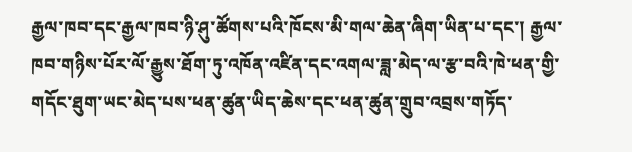རྒྱལ་ཁབ་དང་རྒྱལ་ཁབ་ཉི་ཤུ་ཚོགས་པའི་ཁོངས་མི་གལ་ཆེན་ཞིག་ཡིན་པ་དང་། རྒྱལ་ཁབ་གཉིས་པོར་ལོ་རྒྱུས་ཐོག་ཏུ་འཁོན་འཛིན་དང་འགལ་ཟླ་མེད་ལ་རྩ་བའི་ཁེ་ཕན་གྱི་གདོང་ཐུག་ཡང་མེད་པས་ཕན་ཚུན་ཡིད་ཆེས་དང་ཕན་ཚུན་གྲུབ་འབྲས་གཏོད་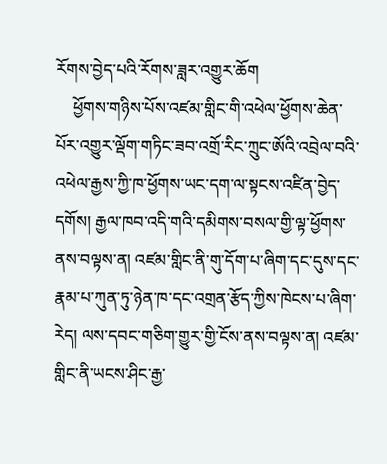རོགས་བྱེད་པའི་རོགས་ཟླར་འགྱུར་ཆོག
    ཕྱོགས་གཉིས་པོས་འཛམ་གླིང་གི་འཕེལ་ཕྱོགས་ཆེན་པོར་འགྱུར་ལྡོག་གཏིང་ཟབ་འགྲོ་རིང་ཀྲུང་ཨོའི་འབྲེལ་བའི་འཕེལ་རྒྱས་ཀྱི་ཁ་ཕྱོགས་ཡང་དག་ལ་སྟངས་འཛིན་བྱེད་དགོས། རྒྱལ་ཁབ་འདི་གའི་དམིགས་བསལ་གྱི་ལྟ་ཕྱོགས་ནས་བལྟས་ན། འཛམ་གླིང་ནི་གུ་དོག་པ་ཞིག་དང་དུས་དང་རྣམ་པ་ཀུན་ཏུ་ཉེན་ཁ་དང་འགྲན་རྩོད་ཀྱིས་ཁེངས་པ་ཞིག་རེད། ལས་དབང་གཅིག་གྱུར་གྱི་ངོས་ནས་བལྟས་ན། འཛམ་གླིང་ནི་ཡངས་ཤིང་རྒྱ་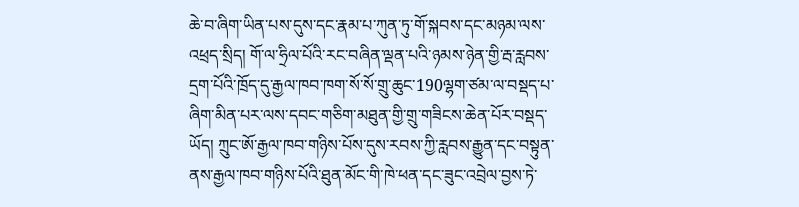ཆེ་བ་ཞིག་ཡིན་པས་དུས་དང་རྣམ་པ་ཀུན་ཏུ་གོ་སྐབས་དང་མཉམ་ལས་འཕྲད་སྲིད། གོ་ལ་ཧྲིལ་པོའི་རང་བཞིན་ལྡན་པའི་ཉམས་ཉེན་གྱི་རྦ་རླབས་དྲག་པོའི་ཁྲོད་དུ་རྒྱལ་ཁབ་ཁག་སོ་སོ་གྲུ་ཆུང་190ལྷག་ཙམ་ལ་བསྡད་པ་ཞིག་མིན་པར་ལས་དབང་གཅིག་མཐུན་གྱི་གྲུ་གཟིངས་ཆེན་པོར་བསྡད་ཡོད། ཀྲུང་ཨོ་རྒྱལ་ཁབ་གཉིས་པོས་དུས་རབས་ཀྱི་རླབས་རྒྱུན་དང་བསྟུན་ནས་རྒྱལ་ཁབ་གཉིས་པོའི་ཐུན་མོང་གི་ཁེ་ཕན་དང་ཟུང་འབྲེལ་བྱས་ཏེ་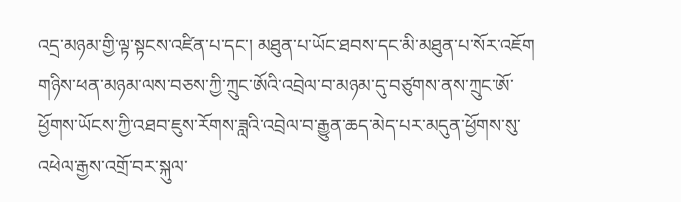འདྲ་མཉམ་གྱི་ལྟ་སྟངས་འཛིན་པ་དང་། མཐུན་པ་ཡོང་ཐབས་དང་མི་མཐུན་པ་སོར་འཇོག གཉིས་ཕན་མཉམ་ལས་བཅས་ཀྱི་ཀྲུང་ཨོའི་འབྲེལ་བ་མཉམ་དུ་བཙུགས་ནས་ཀྲུང་ཨོ་ཕྱོགས་ཡོངས་ཀྱི་འཐབ་ཇུས་རོགས་ཟླའི་འབྲེལ་བ་རྒྱུན་ཆད་མེད་པར་མདུན་ཕྱོགས་སུ་འཕེལ་རྒྱས་འགྲོ་བར་སྐུལ་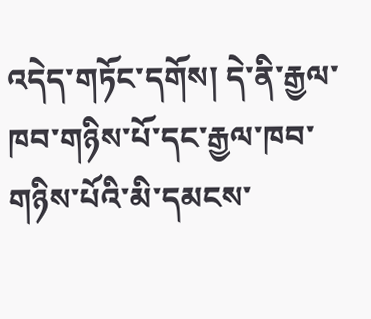འདེད་གཏོང་དགོས། དེ་ནི་རྒྱལ་ཁབ་གཉིས་པོ་དང་རྒྱལ་ཁབ་གཉིས་པོའི་མི་དམངས་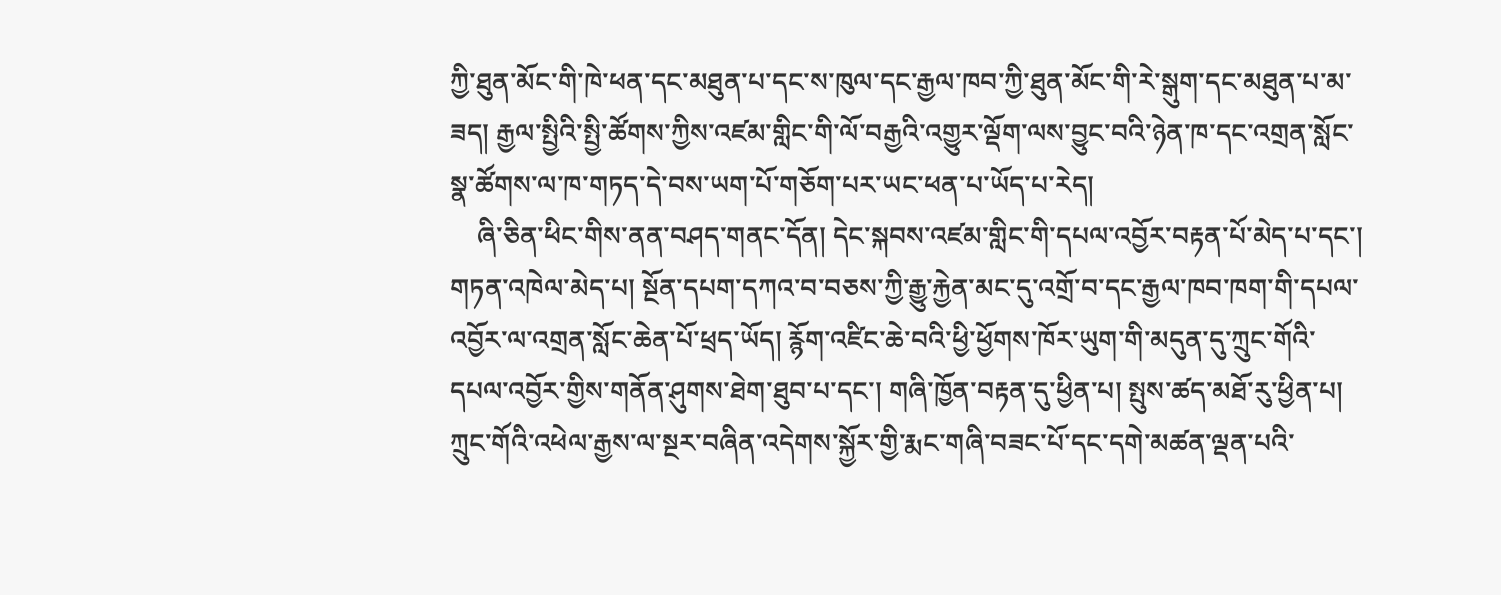ཀྱི་ཐུན་མོང་གི་ཁེ་ཕན་དང་མཐུན་པ་དང་ས་ཁུལ་དང་རྒྱལ་ཁབ་ཀྱི་ཐུན་མོང་གི་རེ་སྒུག་དང་མཐུན་པ་མ་ཟད། རྒྱལ་སྤྱིའི་སྤྱི་ཚོགས་ཀྱིས་འཛམ་གླིང་གི་ལོ་བརྒྱའི་འགྱུར་ལྡོག་ལས་བྱུང་བའི་ཉེན་ཁ་དང་འགྲན་སློང་སྣ་ཚོགས་ལ་ཁ་གཏད་དེ་བས་ཡག་པོ་གཅོག་པར་ཡང་ཕན་པ་ཡོད་པ་རེད།
    ཞི་ཅིན་ཕིང་གིས་ནན་བཤད་གནང་དོན། དེང་སྐབས་འཛམ་གླིང་གི་དཔལ་འབྱོར་བརྟན་པོ་མེད་པ་དང་། གཏན་འཁེལ་མེད་པ། སྔོན་དཔག་དཀའ་བ་བཅས་ཀྱི་རྒྱུ་རྐྱེན་མང་དུ་འགྲོ་བ་དང་རྒྱལ་ཁབ་ཁག་གི་དཔལ་འབྱོར་ལ་འགྲན་སློང་ཆེན་པོ་ཕྲད་ཡོད། རྙོག་འཛིང་ཆེ་བའི་ཕྱི་ཕྱོགས་ཁོར་ཡུག་གི་མདུན་དུ་ཀྲུང་གོའི་དཔལ་འབྱོར་གྱིས་གནོན་ཤུགས་ཐེག་ཐུབ་པ་དང་། གཞི་ཁྱོན་བརྟན་དུ་ཕྱིན་པ། སྤུས་ཚད་མཐོ་རུ་ཕྱིན་པ། ཀྲུང་གོའི་འཕེལ་རྒྱས་ལ་སྔར་བཞིན་འདེགས་སྐྱོར་གྱི་རྨང་གཞི་བཟང་པོ་དང་དགེ་མཚན་ལྡན་པའི་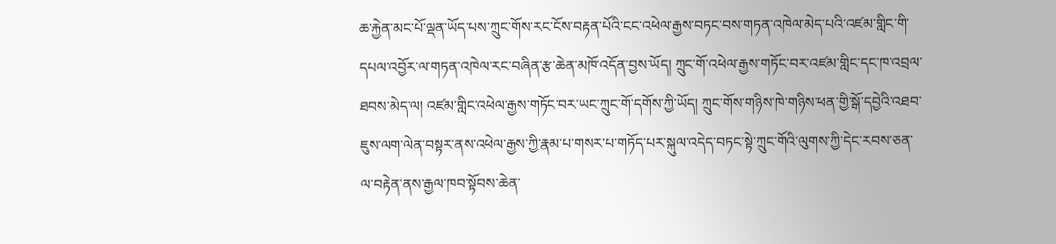ཆ་རྐྱེན་མང་པོ་ལྡན་ཡོད་པས་ཀྲུང་གོས་རང་ངོས་བརྟན་པོའི་ངང་འཕེལ་རྒྱས་བཏང་བས་གཏན་འཁེལ་མེད་པའི་འཛམ་གླིང་གི་དཔལ་འབྱོར་ལ་གཏན་འཁེལ་རང་བཞིན་རྩ་ཆེན་མཁོ་འདོན་བྱས་ཡོད། ཀྲུང་གོ་འཕེལ་རྒྱས་གཏོང་བར་འཛམ་གླིང་དང་ཁ་འབྲལ་ཐབས་མེད་ལ། འཛམ་གླིང་འཕེལ་རྒྱས་གཏོང་བར་ཡང་ཀྲུང་གོ་དགོས་ཀྱི་ཡོད། ཀྲུང་གོས་གཉིས་ཁེ་གཉིས་ཕན་གྱི་སྒོ་དབྱེའི་འཐབ་ཇུས་ལག་ལེན་བསྟར་ནས་འཕེལ་རྒྱས་ཀྱི་རྣམ་པ་གསར་པ་གཏོད་པར་སྐུལ་འདེད་བཏང་སྟེ་ཀྲུང་གོའི་ལུགས་ཀྱི་དེང་རབས་ཅན་ལ་བརྟེན་ནས་རྒྱལ་ཁབ་སྟོབས་ཆེན་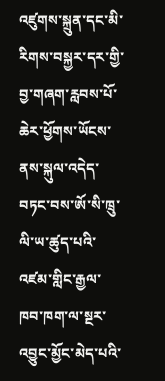འཛུགས་སྐྲུན་དང་མི་རིགས་བསྐྱར་དར་གྱི་བྱ་གཞག་རླབས་པོ་ཆེར་ཕྱོགས་ཡོངས་ནས་སྐུལ་འདེད་བཏང་བས་ཨོ་སི་ཁྲུ་ལི་ཡ་ཚུད་པའི་འཛམ་གླིང་རྒྱལ་ཁབ་ཁག་ལ་སྔར་འབྱུང་མྱོང་མེད་པའི་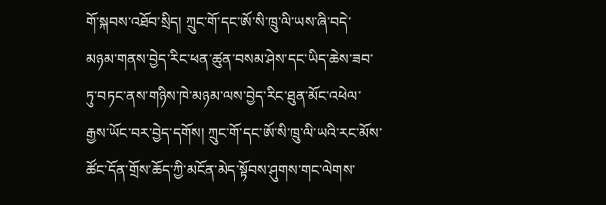གོ་སྐབས་འཐོབ་སྲིད། ཀྲུང་གོ་དང་ཨོ་སི་ཁྲུ་ལི་ཡས་ཞི་བདེ་མཉམ་གནས་བྱེད་རིང་ཕན་ཚུན་བསམ་ཤེས་དང་ཡིད་ཆེས་ཟབ་ཏུ་བཏང་ནས་གཉིས་ཁེ་མཉམ་ལས་བྱེད་རིང་ཐུན་མོང་འཕེལ་རྒྱས་ཡོང་བར་བྱེད་དགོས། ཀྲུང་གོ་དང་ཨོ་སི་ཁྲུ་ལི་ཡའི་རང་མོས་ཚོང་དོན་གྲོས་ཆོད་ཀྱི་མངོན་མེད་སྟོབས་ཤུགས་གང་ལེགས་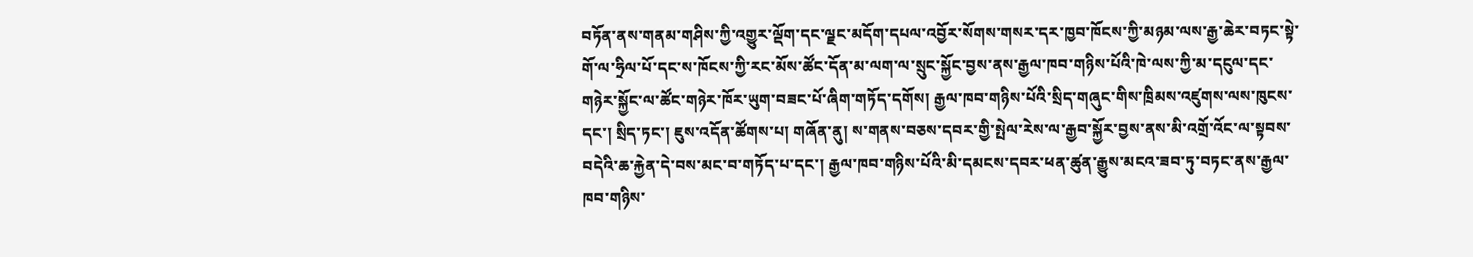བཏོན་ནས་གནམ་གཤིས་ཀྱི་འགྱུར་ལྡོག་དང་ལྗང་མདོག་དཔལ་འབྱོར་སོགས་གསར་དར་ཁྱབ་ཁོངས་ཀྱི་མཉམ་ལས་རྒྱ་ཆེར་བཏང་སྟེ་གོ་ལ་ཧྲིལ་པོ་དང་ས་ཁོངས་ཀྱི་རང་མོས་ཚོང་དོན་མ་ལག་ལ་སྲུང་སྐྱོང་བྱས་ནས་རྒྱལ་ཁབ་གཉིས་པོའི་ཁེ་ལས་ཀྱི་མ་དངུལ་དང་གཉེར་སྐྱོང་ལ་ཚོང་གཉེར་ཁོར་ཡུག་བཟང་པོ་ཞིག་གཏོད་དགོས། རྒྱལ་ཁབ་གཉིས་པོའི་སྲིད་གཞུང་གིས་ཁྲིམས་འཛུགས་ལས་ཁུངས་དང་། སྲིད་ཏང་། ཇུས་འདོན་ཚོགས་པ། གཞོན་ནུ། ས་གནས་བཅས་དབར་གྱི་སྤེལ་རེས་ལ་རྒྱབ་སྐྱོར་བྱས་ནས་མི་འགྲོ་འོང་ལ་སྟབས་བདེའི་ཆ་རྐྱེན་དེ་བས་མང་བ་གཏོད་པ་དང་། རྒྱལ་ཁབ་གཉིས་པོའི་མི་དམངས་དབར་ཕན་ཚུན་རྒྱུས་མངའ་ཟབ་ཏུ་བཏང་ནས་རྒྱལ་ཁབ་གཉིས་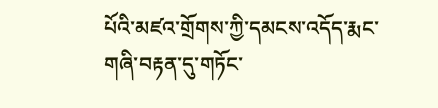པོའི་མཛའ་གྲོགས་ཀྱི་དམངས་འདོད་རྨང་གཞི་བརྟན་དུ་གཏོང་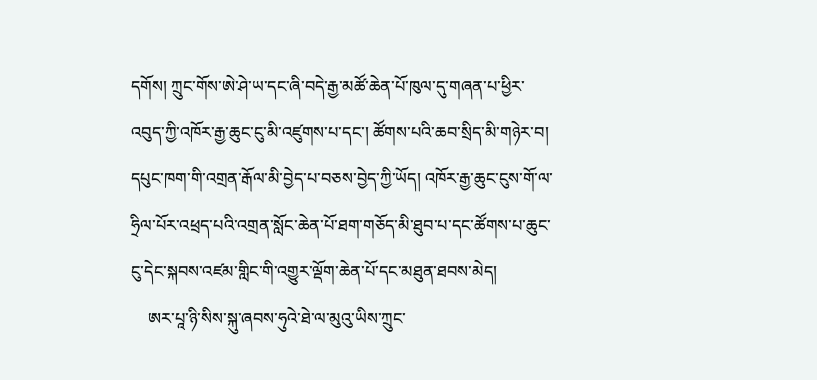དགོས། ཀྲུང་གོས་ཨེ་ཤེ་ཡ་དང་ཞི་བདེ་རྒྱ་མཚོ་ཆེན་པོ་ཁུལ་དུ་གཞན་པ་ཕྱིར་འབུད་ཀྱི་འཁོར་རྒྱ་ཆུང་ངུ་མི་འཛུགས་པ་དང་། ཚོགས་པའི་ཆབ་སྲིད་མི་གཉེར་བ། དཔུང་ཁག་གི་འགྲན་རྒོལ་མི་བྱེད་པ་བཅས་བྱེད་ཀྱི་ཡོད། འཁོར་རྒྱ་ཆུང་ངུས་གོ་ལ་ཧྲིལ་པོར་འཕྲད་པའི་འགྲན་སློང་ཆེན་པོ་ཐག་གཅོད་མི་ཐུབ་པ་དང་ཚོགས་པ་ཆུང་ངུ་དེང་སྐབས་འཛམ་གླིང་གི་འགྱུར་ལྡོག་ཆེན་པོ་དང་མཐུན་ཐབས་མེད།
    ཨར་པཱ་ཉི་སིས་སྐུ་ཞབས་ཧུའེ་ཐེ་ལ་མུའུ་ཡིས་ཀྲུང་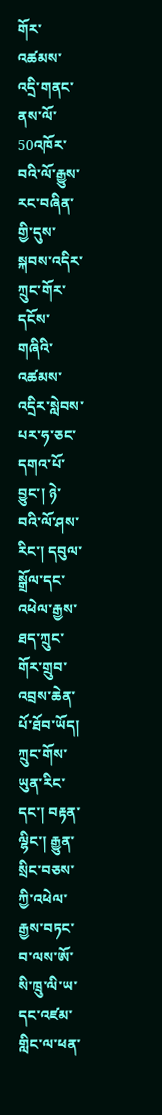གོར་འཚམས་འདྲི་གནང་ནས་ལོ་50འཁོར་བའི་ལོ་རྒྱུས་རང་བཞིན་གྱི་དུས་སྐབས་འདིར་ཀྲུང་གོར་དངོས་གཞིའི་འཚམས་འདྲིར་སླེབས་པར་ཧ་ཅང་དགའ་པོ་བྱུང་། ཉེ་བའི་ལོ་ཤས་རིང་། དབུལ་སྒྲོལ་དང་འཕེལ་རྒྱས་ཐད་ཀྲུང་གོར་གྲུབ་འབྲས་ཆེན་པོ་ཐོབ་ཡོད། ཀྲུང་གོས་ཡུན་རིང་དང་། བརྟན་ལྷིང་། རྒྱུན་སྲིང་བཅས་ཀྱི་འཕེལ་རྒྱས་བཏང་བ་ལས་ཨོ་སི་ཁྲུ་ལི་ཡ་དང་འཛམ་གླིང་ལ་ཕན་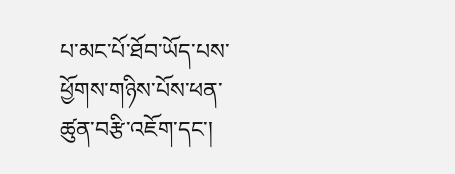པ་མང་པོ་ཐོབ་ཡོད་པས་ཕྱོགས་གཉིས་པོས་ཕན་ཚུན་བརྩི་འཇོག་དང་།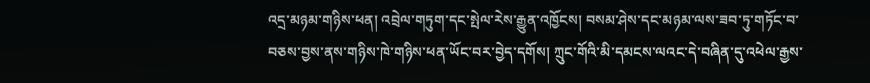འདྲ་མཉམ་གཉིས་ཕན། འབྲེལ་གཏུག་དང་སྤེལ་རེས་རྒྱུན་འཁྱོངས། བསམ་ཤེས་དང་མཉམ་ལས་ཟབ་ཏུ་གཏོང་བ་བཅས་བྱས་ནས་གཉིས་ཁེ་གཉིས་ཕན་ཡོང་བར་བྱེད་དགོས། ཀྲུང་གོའི་མི་དམངས་ལའང་དེ་བཞིན་དུ་འཕེལ་རྒྱས་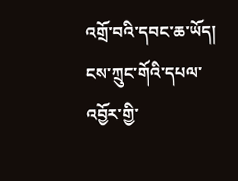འགྲོ་བའི་དབང་ཆ་ཡོད། ངས་ཀྲུང་གོའི་དཔལ་འབྱོར་གྱི་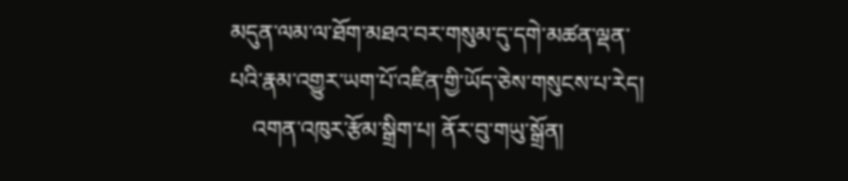མདུན་ལམ་ལ་ཐོག་མཐའ་བར་གསུམ་དུ་དགེ་མཚན་ལྡན་པའི་རྣམ་འགྱུར་ཡག་པོ་འཛིན་གྱི་ཡོད་ཅེས་གསུངས་པ་རེད།
    འགན་འཁུར་རྩོམ་སྒྲིག་པ། ནོར་བུ་གཡུ་སྒྲོན།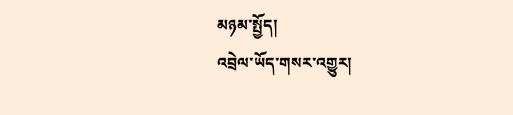མཉམ་སྤྱོད།
འབྲེལ་ཡོད་གསར་འགྱུར།